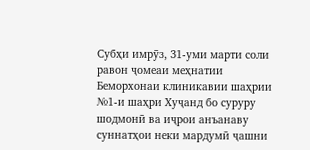Субҳи имрӯз, 31-уми марти соли равон ҷомеаи меҳнатии Беморхонаи клиникавии шаҳрии №1-и шаҳри Хуҷанд бо суруру шодмонӣ ва иҷрои анъанаву суннатҳои неки мардумӣ ҷашни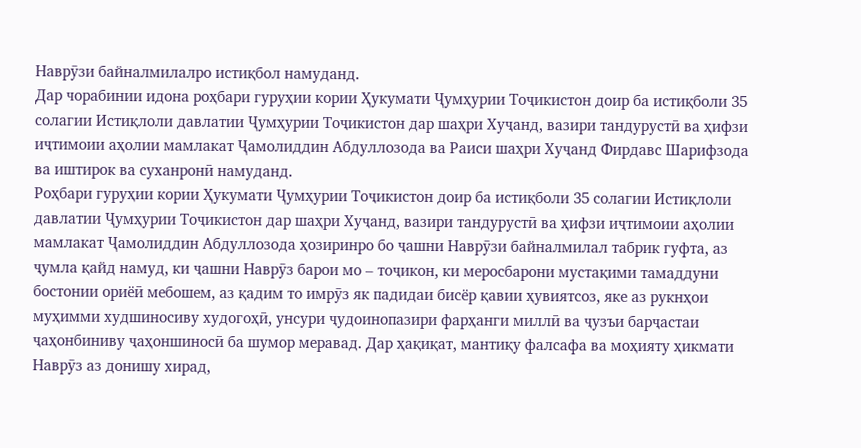Наврӯзи байналмилалро истиқбол намуданд.
Дар чорабинии идона роҳбари гуруҳии кории Ҳукумати Ҷумҳурии Тоҷикистон доир ба истиқболи 35 солагии Истиқлоли давлатии Ҷумҳурии Тоҷикистон дар шаҳри Хуҷанд, вазири тандурустӣ ва ҳифзи иҷтимоии аҳолии мамлакат Ҷамолиддин Абдуллозода ва Раиси шаҳри Хуҷанд Фирдавс Шарифзода ва иштирок ва суханронӣ намуданд.
Роҳбари гуруҳии кории Ҳукумати Ҷумҳурии Тоҷикистон доир ба истиқболи 35 солагии Истиқлоли давлатии Ҷумҳурии Тоҷикистон дар шаҳри Хуҷанд, вазири тандурустӣ ва ҳифзи иҷтимоии аҳолии мамлакат Ҷамолиддин Абдуллозода ҳозиринро бо ҷашни Наврӯзи байналмилал табрик гуфта, аз ҷумла қайд намуд, ки ҷашни Наврӯз барои мо – тоҷикон, ки меросбарони мустақими тамаддуни бостонии ориёӣ мебошем, аз қадим то имрӯз як падидаи бисёр қавии ҳувиятсоз, яке аз рукнҳои муҳимми худшиносиву худогоҳӣ, унсури ҷудоинопазири фарҳанги миллӣ ва ҷузъи барҷастаи ҷаҳонбиниву ҷаҳоншиносӣ ба шумор меравад. Дар ҳақиқат, мантиқу фалсафа ва моҳияту ҳикмати Наврӯз аз донишу хирад,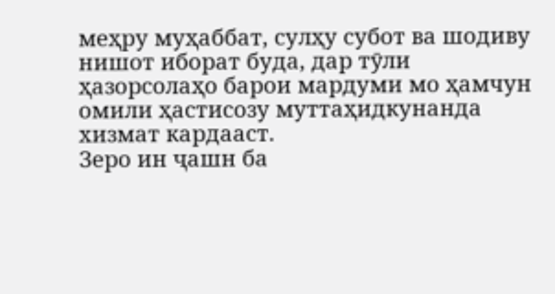меҳру муҳаббат, сулҳу субот ва шодиву нишот иборат буда, дар тӯли ҳазорсолаҳо барои мардуми мо ҳамчун омили ҳастисозу муттаҳидкунанда хизмат кардааст.
Зеро ин ҷашн ба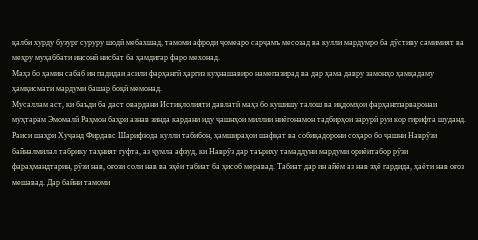қалби хурду бузург суруру шодӣ мебахшад, тамоми афроди ҷомеаро сарҷамъ месозад ва кулли мардумро ба дӯстиву самимият ва меҳру муҳаббати инсонӣ нисбат ба ҳамдигар фаро мехонад.
Маҳз бо ҳамин сабаб ин падидаи асили фарҳангӣ ҳаргиз куҳнашавиро намепазирад ва дар ҳама давру замонҳо ҳамқадаму ҳамқисмати мардуми башар боқӣ мемонад.
Мусаллам аст, ки баъди ба даст овардани Истиқлолияти давлатӣ маҳз бо кушишу талош ва иқдомҳои фарҳангпарваронаи муҳтарам Эмомалӣ Раҳмон баҳри азнав зинда кардани иду ҷашнҳои миллии ниёгонамон тадбирҳои зарурӣ руи кор гирифта шуданд.
Раиси шаҳри Хуҷанд Фирдавс Шарифзода кулли табибон, ҳамшираҳои шафқат ва собиқадорони соҳаро бо ҷашни Наврӯзи байналмилал табрику таҳният гуфта, аз ҷумла афзуд, ки Наврӯз дар таъриху тамаддуни мардуми ориёитабор рӯзи фараҳмандтарин, рӯзи нав, оғози соли нав ва эҳёи табиат ба ҳисоб меравад. Табиат дар ин айём аз нав эҳё гардида, ҳаёти нав оғоз мешавад. Дар байни тамоми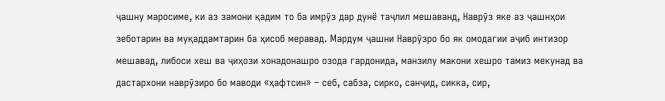ҷашну маросиме, ки аз замони қадим то ба имрӯз дар дунё таҷлил мешаванд, Наврӯз яке аз ҷашнҳои зеботарин ва муқаддамтарин ба ҳисоб меравад. Мардум ҷашни Наврӯзро бо як омодагии аҷиб интизор мешавад, либоси хеш ва ҷиҳози хонадонашро озода гардонида, манзилу макони хешро тамиз мекунад ва дастархони наврӯзиро бо маводи «ҳафтсин» – себ, сабза, сирко, санҷид, сикка, сир,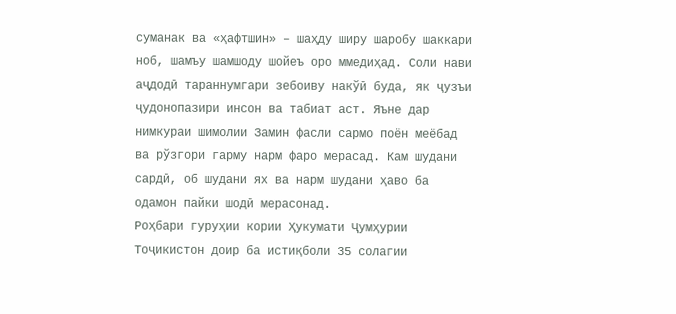суманак ва «ҳафтшин» – шаҳду ширу шаробу шаккари ноб, шамъу шамшоду шойеъ оро ммедиҳад. Соли нави аҷдодӣ тараннумгари зебоиву накўӣ буда, як ҷузъи ҷудонопазири инсон ва табиат аст. Яъне дар нимкураи шимолии Замин фасли сармо поён меёбад ва рўзгори гарму нарм фаро мерасад. Кам шудани сардӣ, об шудани ях ва нарм шудани ҳаво ба одамон пайки шодӣ мерасонад.
Роҳбари гуруҳии кории Ҳукумати Ҷумҳурии Тоҷикистон доир ба истиқболи 35 солагии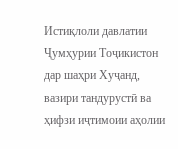Истиқлоли давлатии Ҷумҳурии Тоҷикистон дар шаҳри Хуҷанд, вазири тандурустӣ ва ҳифзи иҷтимоии аҳолии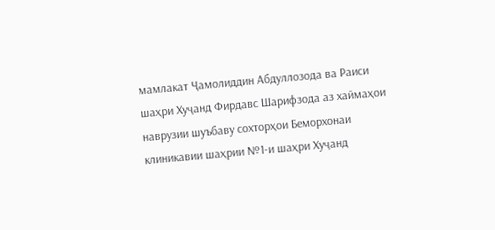мамлакат Ҷамолиддин Абдуллозода ва Раиси шаҳри Хуҷанд Фирдавс Шарифзода аз хаймаҳои наврузии шуъбаву сохторҳои Беморхонаи клиникавии шаҳрии №1-и шаҳри Хуҷанд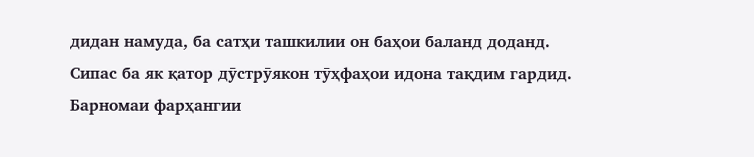дидан намуда, ба сатҳи ташкилии он баҳои баланд доданд.
Сипас ба як қатор дӯстрӯякон тӯҳфаҳои идона тақдим гардид.
Барномаи фарҳангии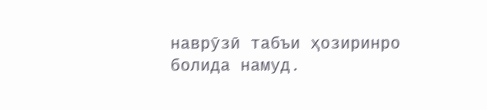наврӯзӣ табъи ҳозиринро болида намуд.